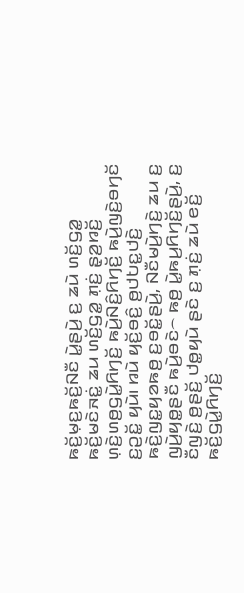ꤒꤢꤩ꤬ꤗ꤫ꤢ꤬ꤒꤢꤩ꤬ꤡꤢꤪ ꤣꤧ꤭ꤔꤣꤧ꤬ ꤢ꤬ ꤘꤣꤧ ꤛꤢꤩ꤬ꤞꤤ꤭ ꤒꤢꤩ꤬ꤗꤢꤧꤏꤢꤦ꤭ ꤘꤣ ꤛꤢꤩ꤬ꤞꤤ꤭ ꤊ꤫ꤢꤦ꤬ ꤔ꤫ꤤ꤬ꤙꤢꤩ꤬ ꤛ꤫ꤢꤧ꤬ꤛꤥ꤬ꤞꤣꤧ꤭ꤖꤚꤢꤩ꤬ ꤒꤣꤧ꤬ꤡꤢꤨ꤬ꤖꤚꤢꤩ꤬ ꤒꤣꤧ꤬ꤜꤢꤧ꤬ꤋꤚꤢꤩ ꤢ꤬ꤑꤢꤩ꤭ ꤟꤣꤧ꤯ ꤙꤣꤧ ꤟꤢꤩ꤬ꤋꤢꤨ꤬ ꤥ꤬ꤓꤝꤢ꤭ꤓꤢꤧ꤬ ꤒꤢꤧ꤬ꤜꤢ꤭ꤟꤤꤒꤥ꤬ ꤢ꤬ꤋꤢꤩ꤭ꤔꤣꤧ꤬, ꤡꤢꤪꤗꤣꤧ꤬ꤚꤢꤧ꤬ ꤘꤣ ꤢ꤬ ꤜꤣꤧ꤬ꤟꤥ꤭ꤔꤢꤪ ꤒꤣꤧ꤬ꤋꤢꤧ꤮ ꤒꤥ꤬ ꤣꤧ꤭ꤒꤣ꤬ꤖꤚꤢꤩ꤬ꤔꤣꤧ꤬, ꤢ꤬ ꤢꤪꤜꤢꤧ꤬ ꤥ꤬ꤔꤢꤩ꤬ ꤓꤥ꤭ꤟꤣꤧ ꤔꤢꤧ ꤢ꤬ ꤊ꤫ꤢꤦ꤬ ꤘꤣꤧ ꤕꤢꤩ꤬ ꤒꤢꤩ꤬ꤞꤣꤧ꤭ꤖꤚꤢꤩ꤬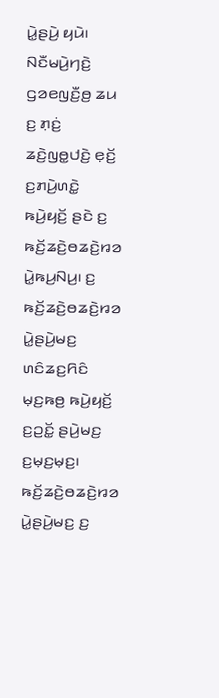ꤣꤧ꤭ꤔꤣꤧ꤬ ꤟꤣꤧ꤯
ꤡꤢꤪꤗꤣꤧ꤬ꤚꤢꤧ꤬ ꤞꤤꤕꤜꤢꤪ꤬ꤥ꤬ ꤘꤣ ꤢ꤬ ꤊ꤫ꤢꤦ꤬ ꤘꤢꤧ꤬ꤜꤥ꤭ꤓꤢꤧ꤬ ꤕ꤫ꤢꤩ꤬ ꤢ꤬ꤊꤣꤧ꤬ꤛꤢꤧ꤭ ꤒꤣꤧ꤬ꤟꤢꤩ꤬ ꤔꤢꤧ ꤢ꤬ ꤒꤢꤩ꤬ꤘꤢꤧ꤬ꤥꤘꤢꤧ꤬ꤙꤤ ꤣꤧ꤭ꤒꤣ꤬ꤡꤣ꤬꤯ ꤢ꤬ ꤒꤢꤩ꤬ꤘꤢꤧ꤬ꤥꤘꤢꤧ꤬ꤙꤤ ꤣꤧ꤭ꤔꤣꤧ꤬ꤗꤢ꤬ ꤛꤢꤨꤘꤢ꤬ꤖꤢꤨ ꤗ꤫ꤢ꤬ꤒꤥ꤬ ꤒꤣꤧ꤬ꤟꤢꤩ꤬ ꤢ꤬ꤑꤢꤩ꤭ ꤔꤣꤧ꤬ꤗꤢ꤬ ꤢ꤬ꤗ꤫ꤢ꤬ꤗ꤫ꤢ꤬꤯ ꤒꤢꤩ꤬ꤘꤢꤧ꤬ꤥꤘꤢꤧ꤬ꤙꤤ ꤣꤧ꤭ꤔꤣꤧ꤬ꤗꤢ꤬ ꤢ꤬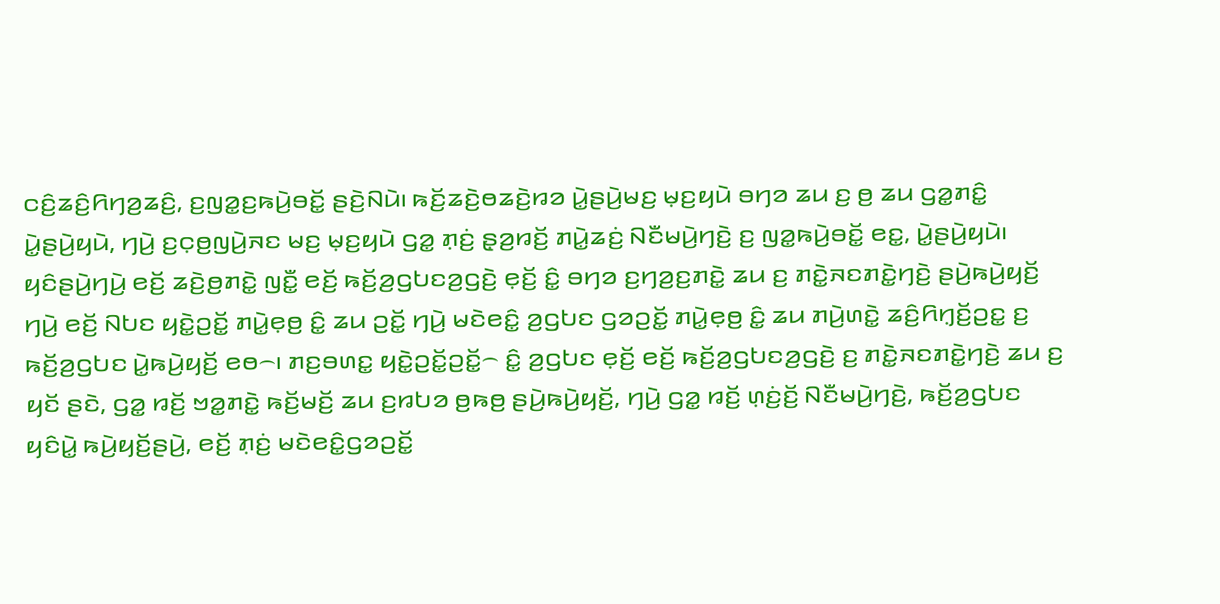ꤍꤢꤨ꤬ꤘꤢꤨ꤬ꤖꤚꤤ꤬ꤘꤢꤨ꤬, ꤢ꤬ꤜꤤ꤭ꤢ꤬ꤒꤣꤧ꤬ꤋꤢꤩ꤭ ꤔꤢꤧ꤬ꤡꤣꤧ꤯ ꤒꤢꤩ꤬ꤘꤢꤧ꤬ꤥꤘꤢꤧ꤬ꤙꤤ ꤣꤧ꤭ꤔꤣꤧ꤬ꤗꤢ꤬ ꤗ꤫ꤢ꤬ꤟꤣꤧ ꤋꤚꤤ ꤘꤣ ꤢ꤬ ꤥ꤬ ꤘꤣ ꤞꤤ꤭ꤊꤢꤨ꤭ ꤣꤧ꤭ꤔꤣꤧ꤬ꤟꤣꤧ, ꤚꤣꤧ꤬ ꤢ꤬ꤍ꤫ꤥ꤬ꤜꤣꤧ꤬ꤏꤢ ꤗꤢ꤬ ꤗ꤫ꤢ꤬ꤟꤣꤧ ꤞꤤ꤭ ꤊ꤫ꤢꤦ꤬ ꤔ꤫ꤤ꤬ꤙꤢꤩ꤬ ꤊꤣꤧ꤭ꤘꤢꤦ꤬ ꤡꤢꤪꤗꤣꤧ꤬ꤚꤢꤧ꤬ ꤢ꤬ ꤜꤤ꤭ꤒꤣꤧ꤬ꤋꤢꤩ꤭ ꤕꤢ꤭, ꤣꤧ꤭ꤔꤣꤧ꤬ꤟꤣꤧ꤯
ꤟꤢꤨꤔꤣꤧ꤬ꤚꤣꤧ꤬ ꤕꤢꤩ꤬ ꤘꤢꤧ꤬ꤥ꤬ꤊꤢꤧ꤭ ꤜꤢꤪ꤭ ꤕꤢꤩ꤬ ꤒꤢꤩ꤬ꤤ꤬ꤞꤝꤢꤤ꤬ꤞꤢꤧ꤬ ꤕ꤫ꤢꤩ꤬ ꤢꤨ꤭ ꤋꤚꤤ ꤢ꤬ꤚꤤ꤬ꤢ꤬ꤊꤢꤧ꤭ ꤘꤣ ꤢ꤬ ꤊꤢꤧ꤭ꤏꤢꤊꤢꤧ꤭ꤚꤢꤧ꤬ ꤔꤣꤧ꤬ꤒꤣꤧ꤬ꤟꤢꤩ꤬ ꤚꤣꤧ꤬ ꤕꤢꤩ꤬ ꤡꤝꤢ ꤟꤢꤧ꤭ꤑꤢꤩ꤭ ꤊꤣꤧ꤭ꤕ꤫ꤥ꤬ ꤢꤨ꤭ ꤘꤣ ꤑꤢꤩ꤭ ꤚꤣꤧ꤬ ꤗꤢꤧꤕꤢꤨ꤭ ꤤ꤬ꤞꤝꤢ ꤞꤤꤑꤢꤩ꤭ ꤊꤣꤧ꤭ꤕ꤫ꤥ꤬ ꤢꤨ꤭ ꤘꤣ ꤊꤣꤧ꤬ꤛꤢꤧ꤭ ꤘꤢꤨ꤬ꤖꤚ꤫ꤢꤩ꤬ꤑꤢ꤭ ꤢ꤬ ꤒꤢꤩ꤬ꤤ꤬ꤞꤝꤢ ꤣꤧ꤭ꤒꤣꤧ꤬ꤟꤢꤩ꤬ ꤕꤥ꤮꤯ ꤊꤢ꤬ꤋꤛꤢ꤭ ꤟꤢꤧ꤭ꤑꤢꤩ꤭ꤑꤢꤩ꤭꤮ ꤢꤨ꤭ ꤤ꤬ꤞꤝꤢ ꤕ꤫ꤢꤩ꤬ ꤕꤢꤩ꤬ ꤒꤢꤩ꤬ꤤ꤬ꤞꤝꤢꤤ꤬ꤞꤢꤧ꤬ ꤢ꤬ ꤊꤢꤧ꤭ꤏꤢꤊꤢꤧ꤭ꤚꤢꤧ꤬ ꤘꤣ ꤢ꤬ ꤟꤢꤩ ꤔꤢꤧ, ꤞꤤ꤭ ꤙꤢꤩ꤬ ꤠꤤ꤭ꤊꤢꤧ꤭ ꤒꤢꤩ꤬ꤗꤢꤩ꤬ ꤘꤣ ꤢ꤬ꤙꤝꤤ ꤥ꤬ꤒꤥ꤬ ꤔꤣꤧ꤬ꤒꤣꤧ꤬ꤟꤢꤩ꤬, ꤚꤣꤧ꤬ ꤞꤤ꤭ ꤙꤢꤩ꤬ ꤛ꤫ꤢꤦ꤬ꤢꤩ꤬ ꤡꤢꤪꤗꤣꤧ꤬ꤚꤢꤧ꤬, ꤒꤢꤩ꤬ꤤ꤬ꤞꤝꤢ ꤟꤢꤨꤣꤧ꤭ ꤒꤣꤧ꤬ꤟꤢꤩ꤬ꤔꤣꤧ꤬, ꤕꤢꤩ꤬ ꤊ꤫ꤢꤦ꤬ ꤗꤢꤧꤕꤢꤨ꤭ꤞꤤꤑꤢꤩ꤭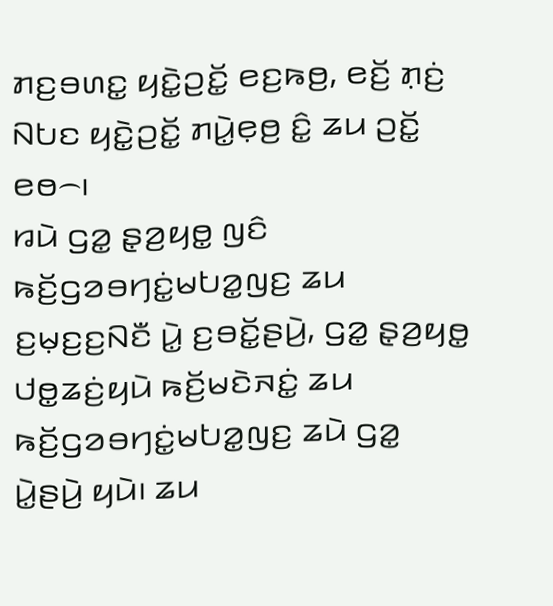ꤊꤢ꤬ꤋꤛꤢ꤭ ꤟꤢꤧ꤭ꤑꤢꤩ꤭ ꤕꤢ꤬ꤒꤥ꤬, ꤕꤢꤩ꤬ ꤊ꤫ꤢꤦ꤬ ꤡꤝꤢ ꤟꤢꤧ꤭ꤑꤢꤩ꤭ ꤊꤣꤧ꤭ꤕ꤫ꤥ꤬ ꤢꤨ꤭ ꤘꤣ ꤑꤢꤩ꤭ ꤕꤥ꤮꤯
ꤙꤣꤧ ꤞꤤ꤭ ꤔ꤫ꤤ꤬ꤟꤥ꤭ ꤜꤢꤨ ꤒꤢꤩ꤬ꤞꤤꤋꤚꤢꤦ꤭ꤗꤝꤤ꤭ꤜꤢ꤬ ꤘꤣ ꤢ꤬ꤗ꤫ꤢ꤬ꤢ꤬ꤡꤢꤪ ꤣꤧ꤭ ꤢ꤬ꤋꤢꤩ꤭ꤔꤣꤧ꤬, ꤞꤤ꤭ ꤔ꤫ꤤ꤬ꤟꤥ꤭ ꤓꤥ꤭ꤘꤢꤦ꤬ꤟꤣꤧ ꤒꤢꤩ꤬ꤗꤢꤧꤏꤢꤦ꤭ ꤘꤣ ꤒꤢꤩ꤬ꤞꤤꤋꤚꤢꤦ꤭ꤗꤝꤤ꤭ꤜꤢ꤬ ꤘꤣꤧ ꤞꤤ꤭ ꤣꤧ꤭ꤔꤣꤧ꤬ ꤟꤣꤧ꤯ ꤘꤣ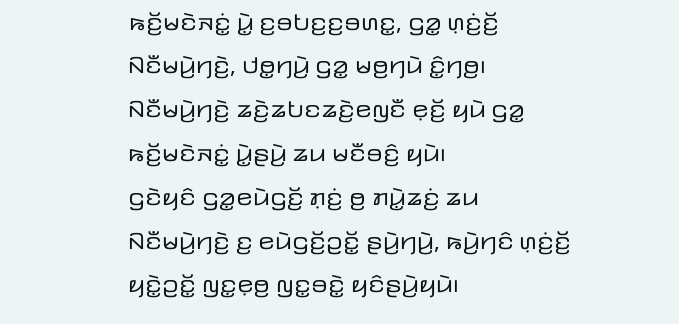ꤒꤢꤩ꤬ꤗꤢꤧꤏꤢꤦ꤭ ꤣꤧ꤭ ꤢ꤬ꤋꤝꤢ꤬ꤢ꤬ꤋꤛꤢ꤭, ꤞꤤ꤭ ꤛ꤫ꤢꤦ꤬ꤢꤩ꤬ ꤡꤢꤪꤗꤣꤧ꤬ꤚꤢꤧ꤬, ꤓꤥ꤭ꤚꤣꤧ꤬ ꤞꤤ꤭ ꤗꤥ꤬ꤚꤣꤧ ꤢꤨ꤭ꤚꤥ꤬꤯ ꤡꤢꤪꤗꤣꤧ꤬ꤚꤢꤧ꤬ ꤘꤢꤧ꤬ꤘꤝꤢꤘꤢꤧ꤬ꤕꤜꤢꤪ ꤕ꤫ꤢꤩ꤬ ꤟꤣꤧ ꤞꤤ꤭ ꤒꤢꤩ꤬ꤗꤢꤧꤏꤢꤦ꤭ ꤣꤧ꤭ꤔꤣꤧ꤬ ꤘꤣ ꤗꤢꤪꤋꤢꤨ꤬ ꤟꤣꤧ꤯
ꤞꤢꤧꤟꤢꤨ ꤞꤤ꤭ꤕꤣꤧꤞꤢꤩ꤬ ꤊ꤫ꤢꤦ꤬ ꤥ꤬ ꤊꤣꤧ꤭ꤘꤢꤦ꤬ ꤘꤣ ꤡꤢꤪꤗꤣꤧ꤬ꤚꤢꤧ꤬ ꤢ꤬ ꤕꤣꤧꤞꤢꤩ꤬ꤑꤢꤩ꤭ ꤔꤣꤧ꤬ꤚꤣꤧ꤬, ꤒꤣꤧ꤬ꤚꤢꤨ ꤛ꤫ꤢꤦ꤬ꤢꤩ꤬ ꤟꤢꤧ꤭ꤑꤢꤩ꤭ ꤜꤢ꤭ꤕ꤫ꤥ꤬ ꤜꤢ꤭ꤋꤢꤧ꤭ ꤟꤢꤨꤔꤣꤧ꤬ꤟꤣꤧ꤯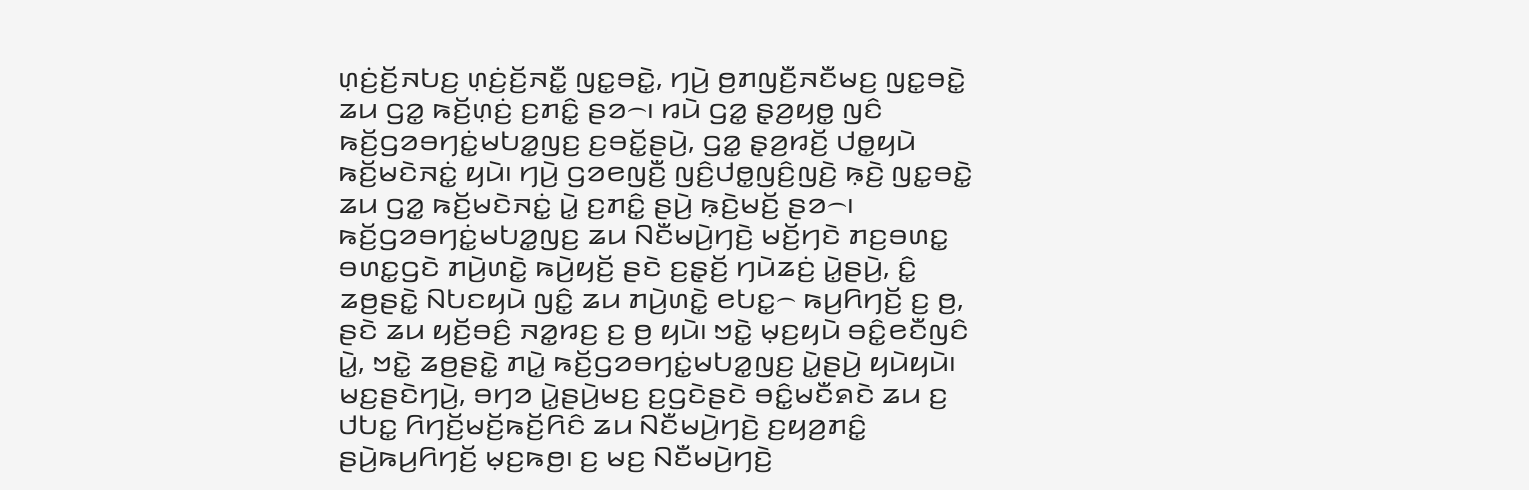ꤛ꤫ꤢꤦ꤬ꤢꤩ꤬ꤏꤝꤢ꤬ ꤛ꤫ꤢꤦ꤬ꤢꤩ꤬ꤏꤢꤪ꤭ ꤜꤢ꤭ꤋꤢꤧ꤭, ꤚꤣꤧ꤬ ꤥ꤬ꤊꤜꤢꤪ꤬ꤏꤢꤪꤗꤢ꤬ ꤜꤢ꤭ꤋꤢꤧ꤭ ꤘꤣ ꤞꤤ꤭ ꤒꤢꤩ꤬ꤛ꤫ꤢꤦ꤬ ꤢ꤬ꤊꤢꤨ꤭ ꤔꤤ꤮꤯ ꤙꤣꤧ ꤞꤤ꤭ ꤔ꤫ꤤ꤬ꤟꤥ꤭ ꤜꤢꤨ ꤒꤢꤩ꤬ꤞꤤꤋꤚꤢꤦ꤭ꤗꤝꤤ꤭ꤜꤢ꤬ ꤢ꤬ꤋꤢꤩ꤭ꤔꤣꤧ꤬, ꤞꤤ꤭ ꤔ꤫ꤤ꤬ꤙꤢꤩ꤬ ꤓꤥ꤭ꤟꤣꤧ ꤒꤢꤩ꤬ꤗꤢꤧꤏꤢꤦ꤭ ꤟꤣꤧ꤯ ꤚꤣꤧ꤬ ꤞꤤꤕꤜꤢꤪ꤬ ꤜꤢꤨ꤬ꤓꤥ꤭ꤜꤢꤨ꤬ꤜꤢꤧ꤬ ꤒ꤫ꤢꤧ꤬ ꤜꤢ꤭ꤋꤢꤧ꤭ ꤘꤣ ꤞꤤ꤭ ꤒꤢꤩ꤬ꤗꤢꤧꤏꤢꤦ꤭ ꤣꤧ꤭ ꤢ꤬ꤊꤢꤨ꤭ ꤔꤣꤧ꤬ ꤒ꤫ꤢꤧ꤬ꤗꤢꤩ꤬ ꤔꤤ꤮꤯ ꤒꤢꤩ꤬ꤞꤤꤋꤚꤢꤦ꤭ꤗꤝꤤ꤭ꤜꤢ꤬ ꤘꤣ ꤡꤢꤪꤗꤣꤧ꤬ꤚꤢꤧ꤬ ꤗꤢꤩ꤬ꤚꤢꤧ ꤊꤢ꤬ꤋꤛꤢ꤭ ꤋꤛꤢ꤭ꤞꤢꤧ ꤊꤣꤧ꤬ꤛꤢꤧ꤭ ꤒꤣꤧ꤬ꤟꤢꤩ꤬ ꤔꤢꤧ ꤢ꤬ꤔ꤫ꤢꤩ꤬ ꤚꤣꤧꤘꤢꤦ꤬ ꤣꤧ꤭ꤔꤣꤧ꤬, ꤢꤨ꤭ ꤘꤥ꤬ꤔꤢꤧ꤭ ꤡꤝꤢꤟꤣꤧ ꤜꤢꤨ꤭ ꤘꤣ ꤊꤣꤧ꤬ꤛꤢꤧ꤭ ꤕꤝꤢ꤭꤮ ꤒꤣ꤬ꤖꤚꤢꤩ꤬ ꤢ꤬ ꤥ꤬, ꤔꤢꤧ ꤘꤣ ꤟꤢꤩ꤬ꤋꤢꤨ꤬ ꤏꤤ꤭ꤙꤢ꤬ ꤢ꤬ ꤥ꤬ ꤟꤣꤧ꤯ ꤠꤢꤧ꤭ ꤗ꤫ꤢ꤬ꤟꤣꤧ ꤋꤢꤨ꤭ꤕꤢꤪꤜꤢꤨ ꤣꤧ꤭, ꤠꤢꤧ꤭ ꤘꤥ꤬ꤔꤢꤧ꤭ ꤊꤣꤧ꤭ ꤒꤢꤩ꤬ꤞꤤꤋꤚꤢꤦ꤭ꤗꤝꤤ꤭ꤜꤢ꤬ ꤣꤧ꤭ꤔꤣꤧ꤬ ꤟꤣꤧꤟꤣꤧ꤯
ꤗꤢ꤬ꤔꤢꤧꤚꤣꤧ꤬, ꤋꤚꤤ ꤣꤧ꤭ꤔꤣꤧ꤬ꤗꤢ꤬ ꤢ꤬ꤞꤢꤧꤔꤢꤧ ꤋꤢꤨ꤭ꤗꤢꤪꤎꤢꤧ ꤘꤣ ꤢ꤬ ꤓꤝꤢ꤭ ꤖꤚꤢꤩ꤬ꤗꤢꤩ꤬ꤒꤢꤩ꤬ꤖꤢꤨ ꤘꤣ ꤡꤢꤪꤗꤣꤧ꤬ꤚꤢꤧ꤬ ꤢ꤬ꤟꤤ꤬ꤊꤢꤨ꤭ ꤔꤣꤧ꤬ꤒꤣ꤬ꤖꤚꤢꤩ꤬ ꤗ꤫ꤢ꤬ꤒꤥ꤬꤯ ꤢ꤬ ꤗꤢ꤬ ꤡꤢꤪꤗꤣꤧ꤬ꤚꤢꤧ꤬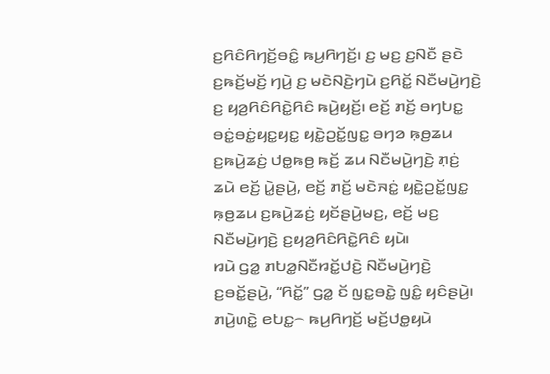ꤢ꤬ꤖꤢꤨꤖꤚꤢꤩ꤬ꤋꤢꤨ꤭ ꤒꤣ꤬ꤖꤚꤢꤩ꤬꤯ ꤢ꤬ ꤗꤢ꤬ ꤢ꤬ꤡꤢꤪ ꤔꤢꤧ ꤢ꤬ꤒꤢꤩ꤬ꤗꤢꤩ꤬ ꤚꤣꤧ꤬ ꤢ꤬ ꤗꤢꤧꤡꤢꤧ꤬ꤚꤣꤧ ꤢ꤬ꤖꤢꤩ꤭ ꤡꤢꤪꤗꤣꤧ꤬ꤚꤢꤧ꤬ ꤢ꤬ ꤟꤤ꤬ꤖꤢꤨꤖꤢꤧ꤭ꤖꤢꤨ ꤒꤣꤧ꤬ꤟꤢꤩ꤬꤯ ꤕꤢꤩ꤬ ꤊꤢꤩ꤬ ꤋꤚꤝꤢ꤭ ꤋꤢꤦ꤭ꤋꤢꤦ꤭ꤟꤢ꤭ꤟꤢ꤭ ꤟꤢꤧ꤭ꤑꤢꤩ꤭ꤜꤢ꤭ ꤋꤚꤤ ꤒ꤫ꤥ꤬ꤘꤣ ꤢ꤬ꤒꤣꤧ꤬ꤘꤢꤦ꤬ ꤓꤥ꤭ꤒꤥ꤬ ꤒꤢꤩ꤬ ꤘꤣ ꤡꤢꤪꤗꤣꤧ꤬ꤚꤢꤧ꤬ ꤊ꤫ꤢꤦ꤬ ꤘꤣꤧ ꤕꤢꤩ꤬ ꤣꤧ꤭ꤔꤣꤧ꤬, ꤕꤢꤩ꤬ ꤊꤢꤩ꤬ ꤗꤢꤧꤏꤢꤦ꤭ ꤟꤢꤧ꤭ꤑꤢꤩ꤭ꤜꤢ꤭ ꤒ꤫ꤥ꤬ꤘꤣ ꤢ꤬ꤒꤣꤧ꤬ꤘꤢꤦ꤬ ꤟꤢꤩꤔꤣꤧ꤬ꤗꤢ꤬, ꤕꤢꤩ꤬ ꤗꤢ꤬ ꤡꤢꤪꤗꤣꤧ꤬ꤚꤢꤧ꤬ ꤢ꤬ꤟꤤ꤬ꤖꤢꤨꤖꤢꤧ꤭ꤖꤢꤨ ꤟꤣꤧ꤯
ꤙꤣꤧ ꤞꤤ꤭ ꤊꤝꤤ꤭ꤡꤢꤪꤙꤢꤩ꤭ꤓꤢꤧ꤬ ꤡꤢꤪꤗꤣꤧ꤬ꤚꤢꤧ꤬ ꤢ꤬ꤋꤢꤩ꤭ꤔꤣꤧ꤬, “ꤖꤢꤩ꤭” ꤞꤤ꤭ ꤢꤩ ꤜꤢ꤭ꤋꤢꤧ꤭ ꤜꤢꤨ꤭ ꤟꤢꤨꤔꤣꤧ꤬꤯ ꤊꤣꤧ꤬ꤛꤢꤧ꤭ ꤕꤝꤢ꤭꤮ ꤒꤣ꤬ꤖꤚꤢꤩ꤬ ꤗꤢꤩ꤬ꤓꤥ꤭ꤟꤣꤧ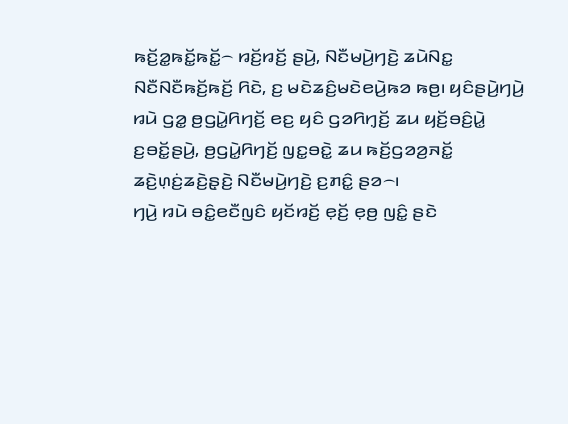ꤒꤢꤩ꤬ꤤ꤭ꤒꤢꤩ꤭ꤒꤢꤩ꤭꤮ ꤙꤢꤩ꤬ꤙꤢꤩ꤬ ꤔꤣꤧ꤬, ꤡꤢꤪꤗꤣꤧ꤬ꤚꤢꤧ꤬ ꤘꤣꤧꤡꤢ꤭ ꤡꤢꤪꤡꤢꤪꤒꤢꤩ꤬ꤒꤢꤩ꤬ ꤖꤢꤧ, ꤢ꤬ ꤗꤢꤧꤘꤢꤨ꤬ꤗꤢꤧꤕꤣꤧ꤬ꤒꤤ ꤒꤥ꤬꤯ ꤟꤢꤨꤔꤣꤧ꤬ꤚꤣꤧ꤬ ꤙꤣꤧ ꤞꤤ꤭ ꤥ꤬ꤞꤣꤧ꤭ꤖꤚꤢꤩ꤬ ꤕꤢ꤬ ꤟꤢꤨ ꤞꤤꤖꤚ꤫ꤢꤩ꤬ ꤘꤣ ꤟꤢꤩ꤬ꤋꤢꤨ꤬ꤣꤧ꤭ ꤢ꤬ꤋꤢꤩ꤭ꤔꤣꤧ꤬, ꤥ꤬ꤞꤣꤧ꤭ꤖꤚꤢꤩ꤬ ꤜꤢ꤭ꤋꤢꤧ꤭ ꤘꤣ ꤒꤢꤩ꤬ꤞꤤꤤ꤬ꤏꤢꤩ꤭ ꤘꤢꤧ꤬ꤛ꤫ꤢꤦ꤬ꤘꤢꤧ꤬ꤔ꤫ꤢꤧ꤬ ꤡꤢꤪꤗꤣꤧ꤬ꤚꤢꤧ꤬ ꤢ꤬ꤊꤢꤨ꤭ ꤔꤤ꤮꤯
ꤚꤣꤧ꤬ ꤙꤣꤧ ꤋꤢꤨ꤭ꤕꤢꤪꤜꤢꤨ ꤟꤢꤩꤙꤢꤩ꤬ ꤕ꤫ꤢꤩ꤬ ꤕ꤫ꤥ꤬ ꤜꤢꤨ꤭ ꤔꤢꤧ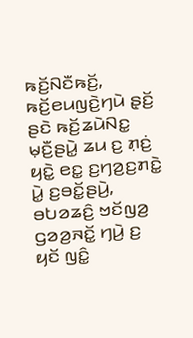ꤒꤢꤩ꤬ꤡꤢꤪꤒꤢꤩ꤬, ꤒꤢꤩ꤬ꤕꤣꤜꤢꤧ꤬ꤚꤣꤧ ꤔ꤫ꤢꤩ꤬ ꤔꤢꤧ ꤒꤢꤩ꤬ꤘꤣꤧꤡꤢ꤭ ꤗ꤫ꤢꤪ꤬ꤔꤣꤧ꤭ ꤘꤣ ꤢ꤬ ꤊ꤫ꤢꤦ꤬ ꤟꤢꤧ꤭ ꤕꤢ꤭ ꤢ꤬ꤚꤤ꤬ꤢ꤬ꤊꤢꤧ꤭ ꤣꤧ꤭ ꤢ꤬ꤋꤢꤩ꤭ꤔꤣꤧ꤬, ꤋꤝꤤꤘꤢꤨ꤬ ꤠꤢꤩꤜꤤ꤬ ꤞꤤꤤ꤬ꤏꤢꤩ꤭ ꤚꤣꤧ꤬ ꤢ꤬ ꤟꤢꤩ ꤜꤢꤨ꤭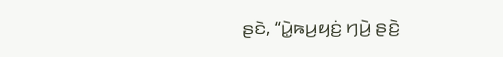ꤔꤢꤧ, “ꤣꤧ꤭ꤒꤣ꤬ꤟꤢꤦ꤬ ꤚꤣꤧ꤬ ꤔꤢꤧ꤬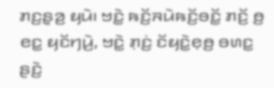ꤊꤢ꤬ꤔ꤫ꤤ꤬ ꤟꤣꤧ꤯ ꤠꤢꤧ꤭ ꤒꤢꤩ꤬ꤏꤣꤧꤒꤢꤩ꤬ꤋꤢꤩ꤭ ꤊꤢꤩ꤬ ꤥ꤬ ꤕꤢ꤭ ꤟꤢꤩꤚꤣꤧ꤬, ꤠꤢꤧ꤭ ꤊ꤫ꤢꤦ꤬ ꤢꤩꤟꤢꤧ꤭ꤕ꤫ꤥ꤬ ꤋꤛꤢ꤭ ꤔꤢꤧ꤬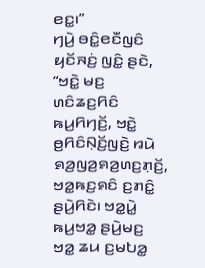ꤕꤢ꤭꤯”
ꤚꤣꤧ꤬ ꤋꤢꤨ꤭ꤕꤢꤪꤜꤢꤨ ꤟꤢꤩꤏꤢꤦ꤬ ꤜꤢꤨ꤭ ꤔꤢꤧ, “ꤠꤢꤧ꤭ ꤗꤢ꤬ ꤛꤢꤨꤘꤢ꤬ꤖꤢꤨ ꤒꤣ꤬ꤖꤚꤢꤩ꤬, ꤠꤢꤧ꤭ ꤥ꤬ꤖꤢꤨꤡ꤫ꤢꤩ꤬ꤜꤢꤧ꤬ ꤙꤣꤧ ꤎꤤ꤬ꤜꤤ꤬ꤎꤤ꤬ꤛꤢ꤬ꤊ꤫ꤢꤩ꤬, ꤠꤤ꤭ꤒꤢ꤬ꤎꤢꤨ ꤢ꤬ꤊꤢꤨ꤭ ꤔꤣꤧ꤬ꤖꤢꤧ꤯ ꤠꤤ꤭ꤣꤧ꤭ ꤒꤣ꤬ꤠꤤ꤭ ꤔꤣꤧ꤬ꤗꤢ꤬ ꤠꤤ꤭ ꤘꤣ ꤢ꤬ꤗꤝꤤ꤭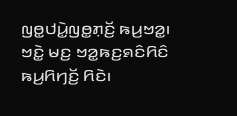ꤜꤥ꤭ꤓꤣꤧ꤭ꤜꤥ꤭ꤊ꤫ꤢꤩ꤬ ꤒꤣ꤬ꤠꤤ꤭꤯ ꤠꤢꤧ꤭ ꤗꤢ꤬ ꤠꤤ꤭ꤒꤢ꤬ꤎꤢꤨꤖꤢꤨ ꤒꤣ꤬ꤖꤚꤢꤩ꤬ ꤖꤢꤧ꤯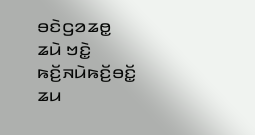ꤋꤢꤧꤞꤤꤘꤥ꤭ ꤘꤣꤧ ꤠꤢꤧ꤭ ꤒꤢꤩ꤬ꤏꤣꤧꤒꤢꤩ꤬ꤋꤢꤩ꤭ ꤘꤣ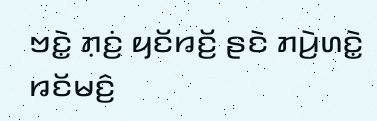ꤠꤢꤧ꤭ ꤊ꤫ꤢꤦ꤬ ꤟꤢꤩꤙꤢꤩ꤬ ꤔꤢꤧ ꤊꤣꤧ꤬ꤛꤢꤧ꤭ ꤙꤢꤩꤗꤢꤨ꤬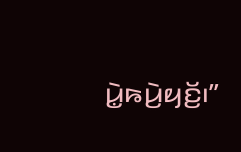ꤣꤧ꤭ꤒꤣꤧ꤬ꤟꤢꤩ꤬꤯”